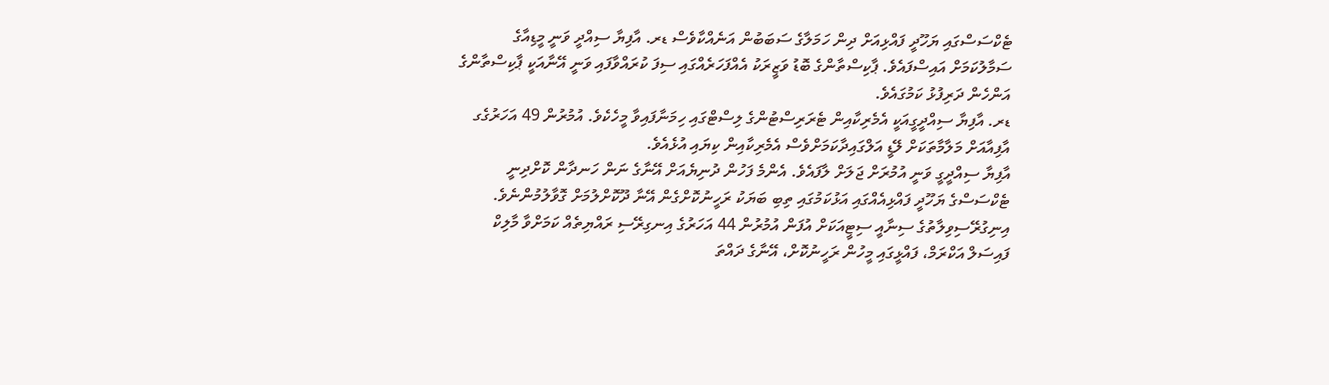ޓެކްސަސްގައި ޔަހޫދީ ފައްޅިއަށް ދިން ހަމަލާގެ ސަބަބުން އަނެއްކާވެސް ޑރ. އާފިޔާ ސިއްދީ ވަނީ މީޑިއާގެ ސަމާލުކަމަށް އައިސްފައެވެ. ޕާކިސްތާންގެ ބޮޑު ވަޒީރަކު އެއްފަހަރެއްގައި ސިފަ ކުރައްވާފައި ވަނީ އޭނާއަކީ ޕާކިސްތާންގެ އަންހެން ދަރިފުޅު ކަމުގައެވެ.
ޑރ. އާފިޔާ ސިއްދީގީއަކީ އެމެރިކާއިން ޓެރަރިސްޓުންގެ ލިސްޓްގައި ހިމަނާފައިވާ މީހެކެވެ. އުމުރުން 49 އަހަރުގެގ އާފިއާއަށް މަލާމާތަކަށް ލޭޑީ އަލްގައިދާކަމަށްވެސް އެމެރިކާއިން ކިޔައި އުޅެއެވެ.
އާފިޔާ ސިއްދީގީ ވަނީ އުމުރަށް ޖަލަށް ލާފައެވެ. އެންމެ ފަހުން ދުނިޔެއަށް އޭނާގެ ނަން ހަނދާން ކޮށްދިނީ ޓެކްސަސްގެ ޔަހޫދީ ފައްޅިއެއްގައި އަޅުކަމުގައި ތިބި ބަޔަކު ރަހީނުކޮށްގެން އޭނާ ދޫކޮށްލުމަށް ގޮވާލުމުންނެވެ.
އިނިގުރޭސިވިލާތުގެ ސިނާއީ ސިޓީއަކަށް އުފަން އުމުރުން 44 އަހަރުގެ އިނގިރޭސި ރައްޔިތެއް ކަމަށްވާ މާލިކް ފައިސަލް އަކްރަމް، ފައްޅީގައި މީހުން ރަހީނުކޮށް، އޭނާގެ ދައްތަ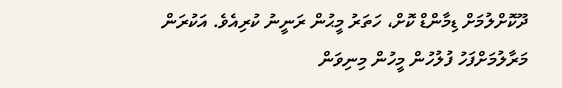ދޫކޮށްލުމަށް ޑިމާންޑް ކޮށް، ހަތަރު މީޙުން ރަނީނު ކުރިއެވެ. އަކުރަން މަރާލުމަށްފަހު ފުލުހުން މީހުން މިނިވަން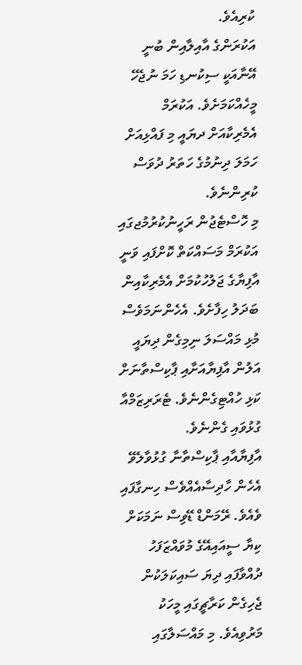ކުރިއެވެ.
އަކުރަންގެ އާއިލާއިން ބުނީ އޭނާއަކީ ސިކުނޑި ހަމަ ނުޖެހޭ މީހެއްކަމަށެވެ. އަކުރަމް އެމެރިކާއަށް ދޔައީ މި ފައްޅިއަށް ހަމަލަ ދިނުމުގެ ހަތަރު ދުވަސް ކުރިންނެވެ.
މި ހޮސްޓެޖުން ރަހީނުކުރުމުޖގައި އަކުރަމް މަސައްކަތް ކޮށްފައި ވަނީ އާފިޔާގެ ޖަލުހުކުމަށް އެމެރިކާއިން ބަދަލު ހިފާށެވެ. އެހެންނަމަވެސް މުޅި މައްސަލަ ނިމިގެން ދިޔައީ އަލުން އާފިޔާއަށާއި ޕާކިސްތާނަށް ކަޅި ހުއްޓިގެންނެވެ. ޓެރަރިޒަމްއާ ގުޅުވައި ގެންނެވެ.
އާފިޔާއާއި ޕާކިސްތާނާ ގުޅުވާލެވޭ އެހެން ހާދިސާއެއްވެސް ހިނގާފައި ވެއެވެ. ރޭމަންޑް ޑޭވިސް ނަމަކަށް ކިޔާ ސީއައިއޭގެ މުވައްޒަފަހު ދުއްވާފައި ދިޔަ ސައިކަލަކުން ޖެހިގެން ކަރާޗީގައި މީހަކު މަރުވިއެވެ. މި މައްސަލާގައި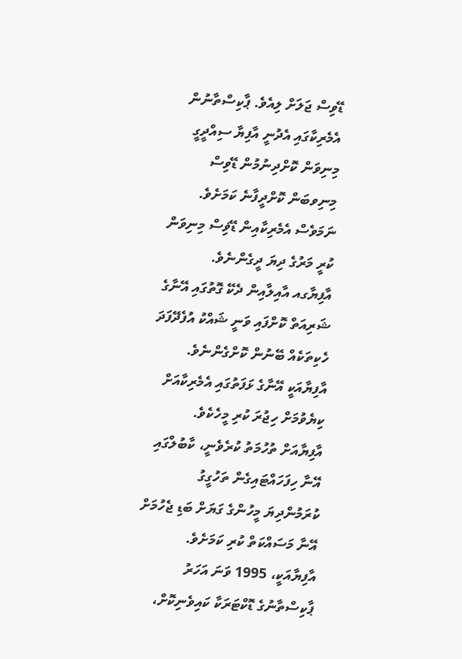ޑޭވިސް ޖަލަށް ލިއެވެ. ޕާކިސްތާނުން އެމެރިކާގައި އެދުނީ އާފިޔާ ސިއްދީގީ މިނިވަން ކޮށްދިނުމުން ޑޭވިސް މިނިވބަން ކޮށްދީފާނެ ކަމަށެވެ. ނަމަވެސް އެމެރިކާއިން ޑޭޥިސް މިނިވަން ކުރީ މަރުގެ ދިޔަ ދީގެންނެވެ.
އާފިޔާގއ އާއިލާއިން ދެކޭ ގޮތުގައި އޭނާގެ ޝަރިއަތް ކޮށްފައި ވަނީ ޝައްކު އުފެދޭފަދަ ހެކިތަކެއް ބޭނުން ކޮށްގެންނެވެ. އާފިޔާއަކީ އޭނާގެ ޅަފަތުގައި އެމެރިކާއަށް ކިޔެވުމަށް ހިޖުރަ ކުރި މީހެކެވެ.
އާފިޔާއަށް ތުހުމަތު ކުރެވެނީ، ކާބުލްގައި އޭނާ ހިފަހައްޓައިގެން ތަހުގީގު ކުރަމުންދިޔަ މީހުންގެ ގަޔަށް ބަޑި ޖެހުމަށް އޭނާ މަސައްކަތް ކުރި ކަމަށެވެ.
އާފިޔާއަކީ، 1995 ވަނަ އަހަރު ޕާކިސްތާނުގެ ޑޮކްޓަރަކާ ކައިވެނިކޮށް،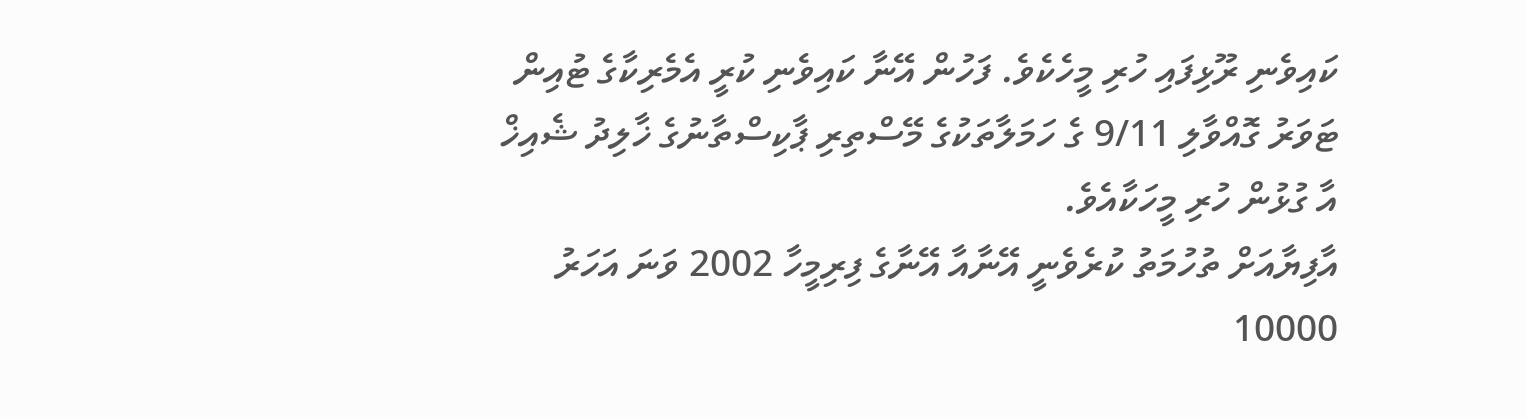ކައިވެނި ރޫޅިފައި ހުރި މީހެކެވެ. ފަހުން އޭނާ ކައިވެނި ކުރީ އެމެރިކާގެ ޓުއިން ޓަވަރު ގޮއްވާލި 9/11 ގެ ހަމަލާތަކުގެ މޭސްތިރި ޕާކިސްތާނުގެ ޚާލިދު ޝެއިޚް އާ ގުޅުން ހުރި މީހަކާއެވެ.
އާފިޔާއަށް ތުހުމަތު ކުރެވެނީ އޭނާއާ އޭނާގެ ފިރިމީހާ 2002 ވަނަ އަހަރު 10000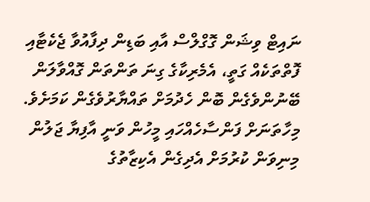ނައިޓް ވިޝަން ގޮގްލްސް އާއި ބަޑިން ދިފާއުވާ ޖެކެޓާއި ފޮތްތަކެއް ގަތީ، އެމެރިކާގެ ގިނަ ތަންތަން ގޮއްވާލަން ބޭނުންވެގެން ބޮން ހެދުމަށް ތައްޔާރުވެގެން ކަމަށެވެ.
މިހާތަނަށް ފަންސާހެއްހައި މީހުން ވަނީ އާފިޔާ ޖަލުން މިނިވަން ކުރުމަށް އެދިގެން އެކިޒާތުގެ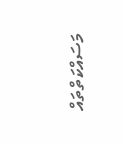މަސައްކަތްތައް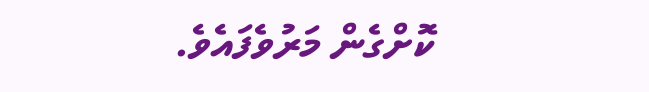ކޮށްގެން މަރުވެފައެވެ.